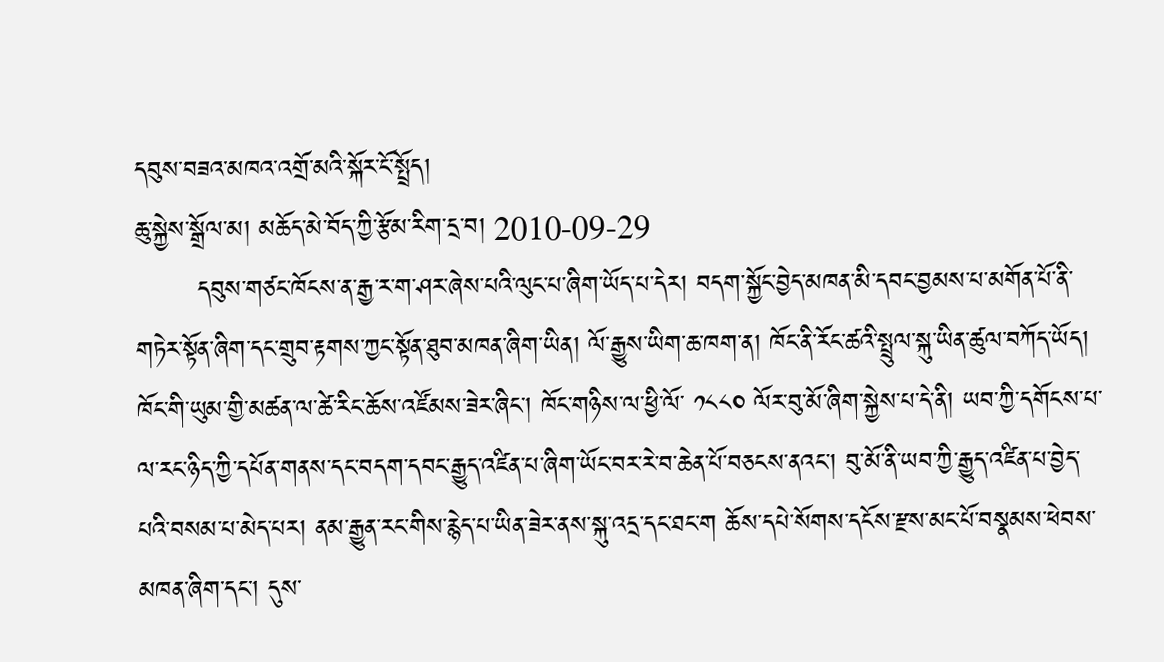དབུས་བཟའ་མཁའ་འགྲོ་མའི་སྐོར་ངོ་སྤྲོད།
ཆུ་སྐྱེས་སྒྲོལ་མ། མཆོད་མེ་བོད་ཀྱི་རྩོམ་རིག་དྲ་བ། 2010-09-29
       དབུས་གཙང་ཁོངས་ན་རྒྱ་ར་ག་ཤར་ཞེས་པའི་ལུང་པ་ཞིག་ཡོད་པ་དེར། བདག་སྐྱོང་བྱེད་མཁན་མི་དབང་བྱམས་པ་མགོན་པོ་ནི་གཏེར་སྟོན་ཞིག་དང་གྲུབ་རྟགས་ཀྱང་སྟོན་ཐུབ་མཁན་ཞིག་ཡིན། ལོ་རྒྱུས་ཡིག་ཆ་ཁག་ན། ཁོང་ནི་རོང་ཚའི་སྤྲུལ་སྐུ་ཡིན་ཚུལ་བཀོད་ཡོད། ཁོང་གི་ཡུམ་གྱི་མཚན་ལ་ཚེ་རིང་ཆོས་འཛོམས་ཟེར་ཞིང་། ཁོང་གཉིས་ལ་ཕྱི་ལོ་ ༡༨༨༠ ལོར་བུ་མོ་ཞིག་སྐྱེས་པ་དེ་ནི། ཡབ་ཀྱི་དགོངས་པ་ལ་རང་ཉིད་ཀྱི་དཔོན་གནས་དང་བདག་དབང་རྒྱུད་འཛིན་པ་ཞིག་ཡོང་བར་རེ་བ་ཆེན་པོ་བཅངས་ནའང་། བུ་མོ་ནི་ཡབ་ཀྱི་རྒྱུད་འཛིན་པ་བྱེད་པའི་བསམ་པ་མེད་པར། ནམ་རྒྱུན་རང་གིས་རྙེད་པ་ཡིན་ཟེར་ནས་སྐུ་འདྲ་དང་ཐང་ག ཆོས་དཔེ་སོགས་དངོས་རྫས་མང་པོ་བསྣམས་ཕེབས་མཁན་ཞིག་དང་། དུས་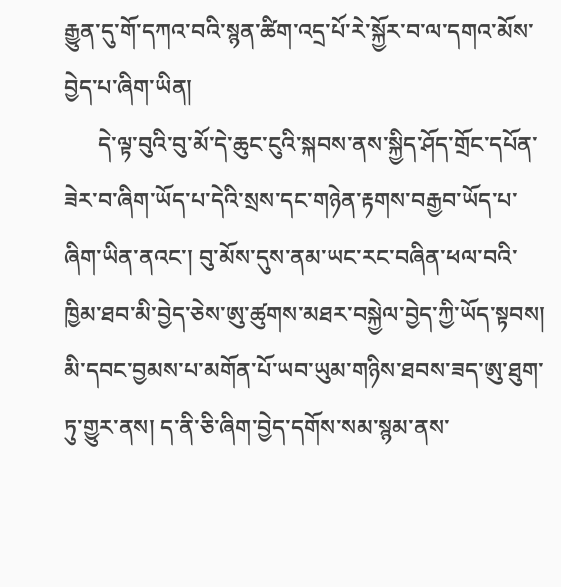རྒྱུན་དུ་གོ་དཀའ་བའི་སྙན་ཚིག་འདྲ་པོ་རེ་སྐྱོར་བ་ལ་དགའ་མོས་བྱེད་པ་ཞིག་ཡིན།
      དེ་ལྟ་བུའི་བུ་མོ་དེ་ཆུང་ངུའི་སྐབས་ནས་སྐྱིད་ཤོད་གྲོང་དཔོན་ཟེར་བ་ཞིག་ཡོད་པ་དེའི་སྲས་དང་གཉེན་རྟགས་བརྒྱབ་ཡོད་པ་ཞིག་ཡིན་ནའང་། བུ་མོས་དུས་ནམ་ཡང་རང་བཞིན་ཕལ་བའི་ཁྱིམ་ཐབ་མི་བྱེད་ཅེས་ཨུ་ཚུགས་མཐར་བསྐྱེལ་བྱེད་ཀྱི་ཡོད་སྟབས། མི་དབང་བྱམས་པ་མགོན་པོ་ཡབ་ཡུམ་གཉིས་ཐབས་ཟད་ཨུ་ཐུག་ཏུ་གྱུར་ནས། ད་ནི་ཅི་ཞིག་བྱེད་དགོས་སམ་སྙམ་ནས་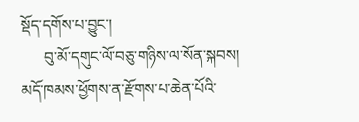སྡོད་དགོས་པ་བྱུང་།
      བུ་མོ་དགུང་ལོ་བཅུ་གཉིས་ལ་སོན་སྐབས། མདོ་ཁམས་ཕྱོགས་ན་རྫོགས་པ་ཆེན་པོའི་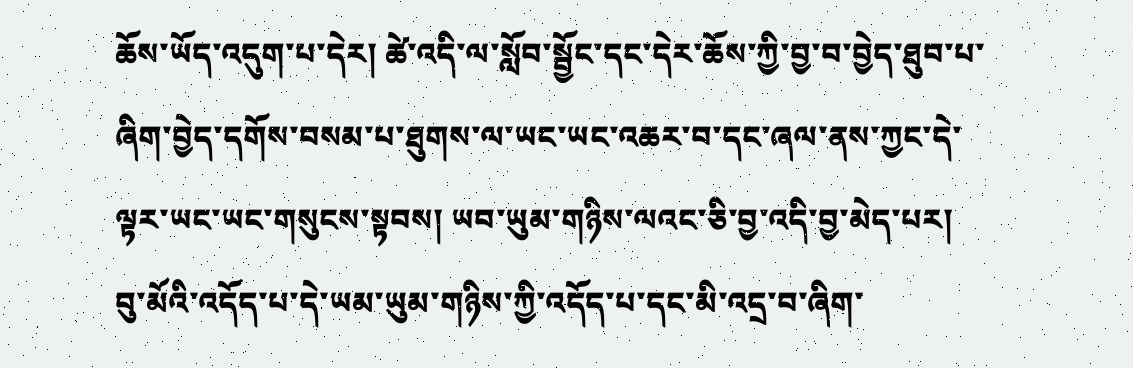ཆོས་ཡོད་འདུག་པ་དེར། ཚེ་འདི་ལ་སློབ་སྦྱོང་དང་དེར་ཆོས་ཀྱི་བྱ་བ་བྱེད་ཐུབ་པ་ཞིག་བྱེད་དགོས་བསམ་པ་ཐུགས་ལ་ཡང་ཡང་འཆར་བ་དང་ཞལ་ནས་ཀྱང་དེ་ལྟར་ཡང་ཡང་གསུངས་སྟབས། ཡབ་ཡུམ་གཉིས་ལའང་ཅི་བྱ་འདི་བྱ་མེད་པར། བུ་མོའི་འདོད་པ་དེ་ཡམ་ཡུམ་གཉིས་ཀྱི་འདོད་པ་དང་མི་འདྲ་བ་ཞིག་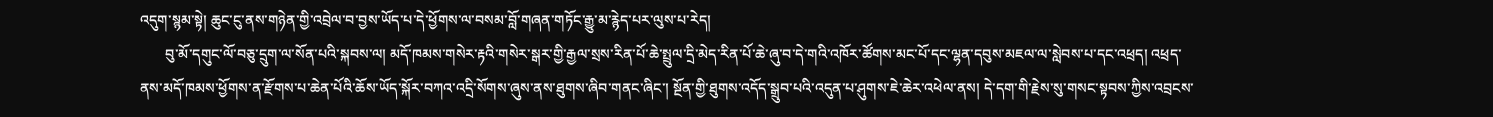འདུག་སྙམ་སྟེ། ཆུང་ངུ་ནས་གཉེན་གྱི་འབྲེལ་བ་བྱས་ཡོད་པ་དེ་ཕྱོགས་ལ་བསམ་བློ་གཞན་གཏོང་རྒྱུ་མ་རྙེད་པར་ལུས་པ་རེད།
       བུ་མོ་དགུང་ལོ་བཅུ་དྲུག་ལ་སོན་པའི་སྐབས་ལ། མདོ་ཁམས་གསེར་རྟའི་གསེར་སྒར་གྱི་རྒྱལ་སྲས་རིན་པོ་ཆེ་སྤྲུལ་དྲི་མེད་རིན་པོ་ཆེ་ཞུ་བ་དེ་གའི་འཁོར་ཚོགས་མང་པོ་དང་ལྷན་དབུས་མཇལ་ལ་སླེབས་པ་དང་འཕྲད། འཕྲད་ནས་མདོ་ཁམས་ཕྱོགས་ན་རྫོགས་པ་ཆེན་པོའི་ཆོས་ཡོད་སྐོར་བཀའ་འདྲི་སོགས་ཞུས་ནས་ཐུགས་ཞིབ་གནང་ཞིང་། སྔོན་གྱི་ཐུགས་འདོད་སྒྲུབ་པའི་འདུན་པ་ཤུགས་ཇེ་ཆེར་འཕེལ་ནས། དེ་དག་གི་རྗེས་སུ་གསང་སྟབས་ཀྱིས་འབྲངས་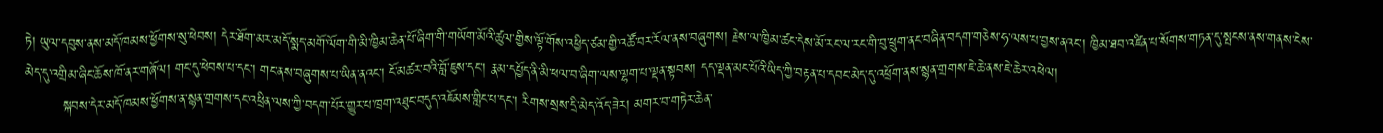ཏེ། ཡུལ་དབུས་ནས་མདོ་ཁམས་ཕྱོགས་སུ་ཕེབས། དེར་ཐོག་མར་མདོ་སྨད་མགོ་ལོག་གི་མི་ཁྱིམ་ཆེན་པོ་ཞིག་གི་གཡོག་མོའི་ཚུལ་གྱིས་ལྟོ་གོས་འཕྱིད་ཙམ་གྱི་འཚོ་བར་རོལ་ནས་བཞུགས། རྗེས་ལ་ཁྱིམ་ཚང་དེས་མོ་རང་ལ་རང་གི་བུ་ཕྲུག་ནང་བཞིན་བདག་གཅེས་ཧ་ལས་པ་བྱས་ནའང་། ཁྱིམ་ཐབ་འཛིན་པ་སོགས་གཏན་དུ་སྤངས་ནས་གནས་ངེས་མེད་དུ་འགྲིམ་ཞིང་ཆོས་ཁོ་ནར་གཞོལ། གང་དུ་ཕེབས་པ་དང་། གང་ནས་བཞུགས་པ་ཡིན་ནའང་། ངོ་མཚར་བའི་བློ་ཇུས་དང་། རྣམ་དཔྱོད་ནི་མི་ཕལ་བ་ཞིག་ལས་ལྷག་པ་ལྡན་སྟབས། དད་ལྡན་མང་པོའི་ཡིད་ཀྱི་བརྟན་པ་དབང་མེད་དུ་འཕྲོག་ནས་སྙན་གྲགས་ཇེ་ཆེ་ནས་ཇེ་ཆེར་འཕེལ།
        སྐབས་དེར་མདོ་ཁམས་ཕྱོགས་ན་སྙན་གྲགས་དང་འཕྲིན་ལས་ཀྱི་བདག་པོར་གྱུར་པ་ཁྲག་འཐུང་བདུད་འཇོམས་གླིང་པ་དང་། རིགས་སྲས་དྲི་མེད་འོད་ཟེར། མགར་བ་གཏེར་ཆེན་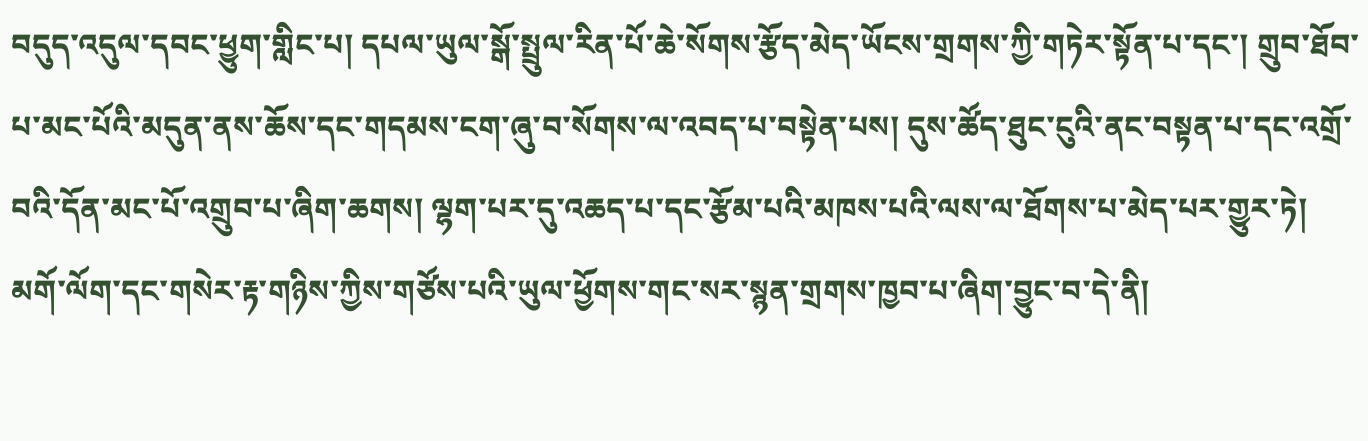བདུད་འདུལ་དབང་ཕྱུག་གླིང་པ། དཔལ་ཡུལ་སྒོ་སྤྲུལ་རིན་པོ་ཆེ་སོགས་རྩོད་མེད་ཡོངས་གྲགས་ཀྱི་གཏེར་སྟོན་པ་དང་། གྲུབ་ཐོབ་པ་མང་པོའི་མདུན་ནས་ཆོས་དང་གདམས་ངག་ཞུ་བ་སོགས་ལ་འབད་པ་བསྟེན་པས། དུས་ཚོད་ཐུང་ངུའི་ནང་བསྟན་པ་དང་འགྲོ་བའི་དོན་མང་པོ་འགྲུབ་པ་ཞིག་ཆགས། ལྷག་པར་དུ་འཆད་པ་དང་རྩོམ་པའི་མཁས་པའི་ལས་ལ་ཐོགས་པ་མེད་པར་གྱུར་ཏེ། མགོ་ལོག་དང་གསེར་རྟ་གཉིས་ཀྱིས་གཙོས་པའི་ཡུལ་ཕྱོགས་གང་སར་སྙན་གྲགས་ཁྱབ་པ་ཞིག་བྱུང་བ་དེ་ནི།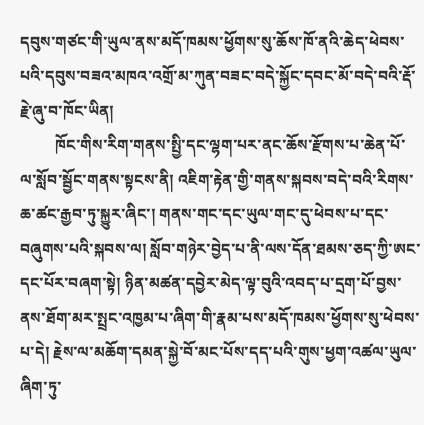དབུས་གཙང་གི་ཡུལ་ནས་མདོ་ཁམས་ཕྱོགས་སུ་ཆོས་ཁོ་ནའི་ཆེད་ཕེབས་པའི་དབུས་བཟའ་མཁའ་འགྲོ་མ་ཀུན་བཟང་བདེ་སྐྱོང་དབང་མོ་བདེ་བའི་རྡོ་རྗེ་ཞུ་བ་ཁོང་ཡིན།
         ཁོང་གིས་རིག་གནས་སྤྱི་དང་ལྷག་པར་ནང་ཆོས་རྫོགས་པ་ཆེན་པོ་ལ་སློབ་སྦྱོང་གནས་སྟངས་ནི། འཇིག་རྟེན་གྱི་གནས་སྐབས་བདེ་བའི་རིགས་ཆ་ཚང་རྒྱབ་ཏུ་སྐྱུར་ཞིང་། གནས་གང་དང་ཡུལ་གང་དུ་ཕེབས་པ་དང་བཞུགས་པའི་སྐབས་ལ། སློབ་གཉེར་བྱེད་པ་ནི་ལས་དོན་ཐམས་ཅད་ཀྱི་ཨང་དང་པོར་བཞག་སྟེ། ཉིན་མཚན་དབྱེར་མེད་ལྟ་བུའི་འབད་པ་དྲག་པོ་བྱས་ནས་ཐོག་མར་སྤྲང་འཁྱམ་པ་ཞིག་གི་རྣམ་པས་མདོ་ཁམས་ཕྱོགས་སུ་ཕེབས་པ་དེ། རྗེས་ལ་མཆོག་དམན་སྐྱེ་བོ་མང་པོས་དད་པའི་གུས་ཕྱག་འཚལ་ཡུལ་ཞིག་ཏུ་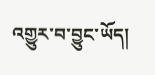འགྱུར་བ་བྱུང་ཡོད།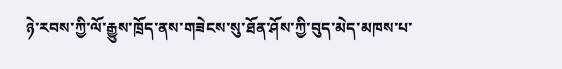ཉེ་རབས་ཀྱི་ལོ་རྒྱུས་ཁྲོད་ནས་གཟེངས་སུ་ཐོན་ཤོས་ཀྱི་བུད་མེད་མཁས་པ་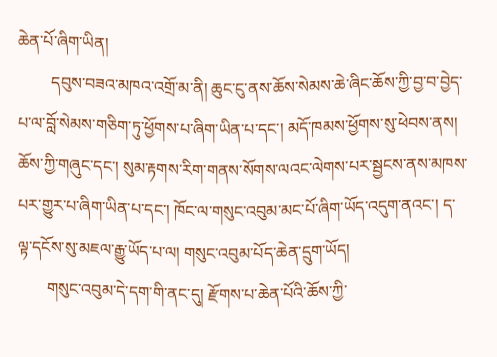ཆེན་པོ་ཞིག་ཡིན།
        དབུས་བཟའ་མཁའ་འགྲོ་མ་ནི། ཆུང་ངུ་ནས་ཆོས་སེམས་ཆེ་ཞིང་ཆོས་ཀྱི་བྱ་བ་བྱེད་པ་ལ་བློ་སེམས་གཅིག་ཏུ་ཕྱོགས་པ་ཞིག་ཡིན་པ་དང་། མདོ་ཁམས་ཕྱོགས་སུ་ཕེབས་ནས། ཆོས་ཀྱི་གཞུང་དང་། སུམ་རྟགས་རིག་གནས་སོགས་ལའང་ལེགས་པར་སྦྱངས་ནས་མཁས་པར་གྱུར་པ་ཞིག་ཡིན་པ་དང་། ཁོང་ལ་གསུང་འབུམ་མང་པོ་ཞིག་ཡོད་འདུག་ནའང་། ད་ལྟ་དངོས་སུ་མཇལ་རྒྱུ་ཡོད་པ་ལ། གསུང་འབུམ་པོད་ཆེན་དྲུག་ཡོད།
       གསུང་འབུམ་དེ་དག་གི་ནང་དུ། རྫོགས་པ་ཆེན་པོའི་ཆོས་ཀྱི་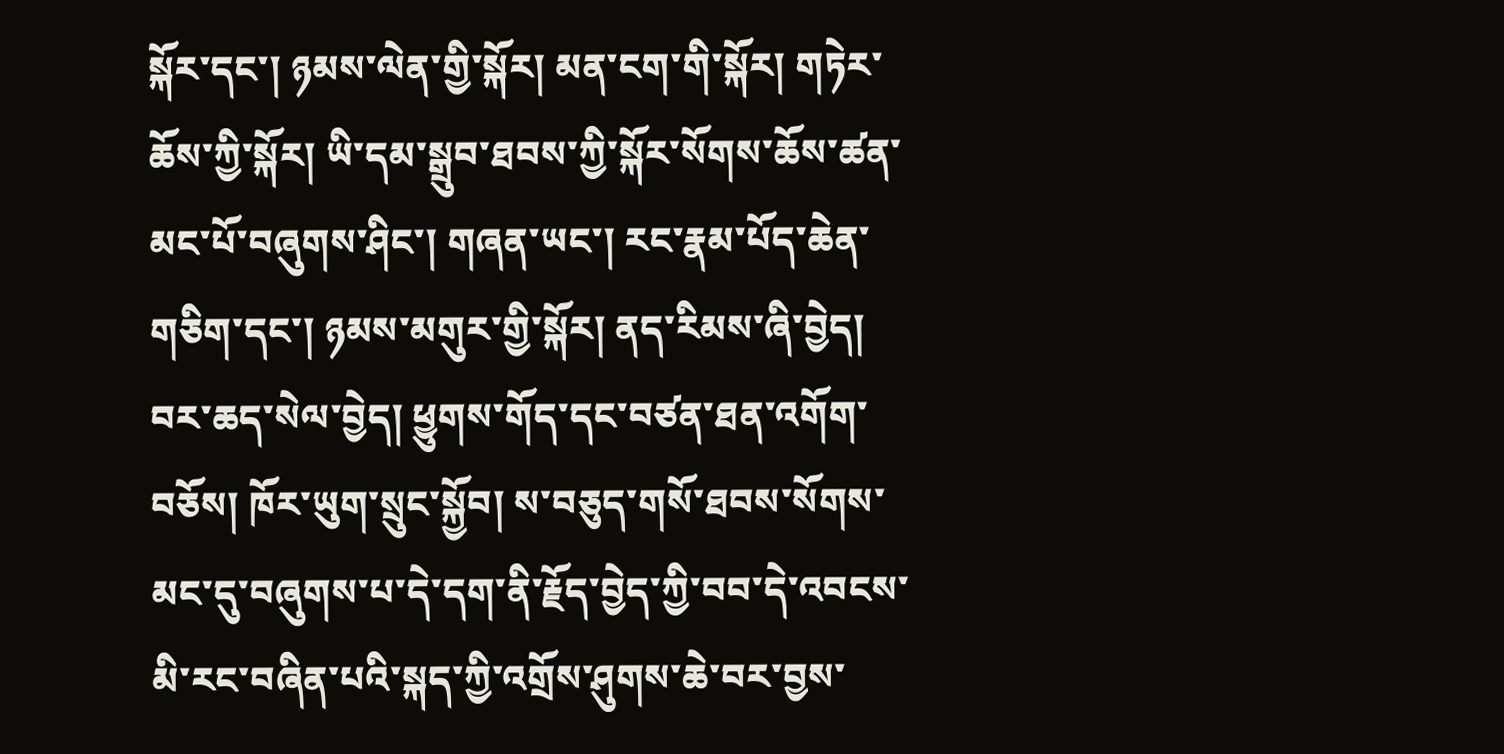སྐོར་དང་། ཉམས་ལེན་གྱི་སྐོར། མན་ངག་གི་སྐོར། གཏེར་ཆོས་ཀྱི་སྐོར། ཡི་དམ་སྒྲུབ་ཐབས་ཀྱི་སྐོར་སོགས་ཆོས་ཚན་མང་པོ་བཞུགས་ཤིང་། གཞན་ཡང་། རང་རྣམ་པོད་ཆེན་གཅིག་དང་། ཉམས་མགུར་གྱི་སྐོར། ནད་རིམས་ཞི་བྱེད། བར་ཆད་སེལ་བྱེད། ཕྱུགས་གོད་དང་བཙན་ཐན་འགོག་བཅོས། ཁོར་ཡུག་སྲུང་སྐྱོབ། ས་བཅུད་གསོ་ཐབས་སོགས་མང་དུ་བཞུགས་པ་དེ་དག་ནི་རྗོད་བྱེད་ཀྱི་བབ་དེ་འབངས་མི་རང་བཞིན་པའི་སྐད་ཀྱི་འགྲོས་ཤུགས་ཆེ་བར་བྱས་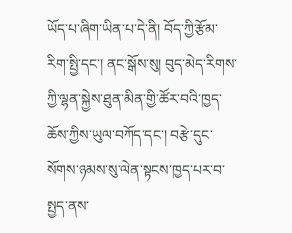ཡོད་པ་ཞིག་ཡིན་པ་དེ་ནི། བོད་ཀྱི་རྩོམ་རིག་སྤྱི་དང་། ནང་སྒོས་སུ། བུད་མེད་རིགས་ཀྱི་ལྷན་སྐྱེས་ཐུན་མིན་གྱི་ཚོར་བའི་ཁྱད་ཆོས་ཀྱིས་ཡུལ་བཀོད་དང་། བརྩེ་དུང་སོགས་ཉམས་སུ་ལེན་སྟངས་ཁྱད་པར་བ་སྤྱད་ནས་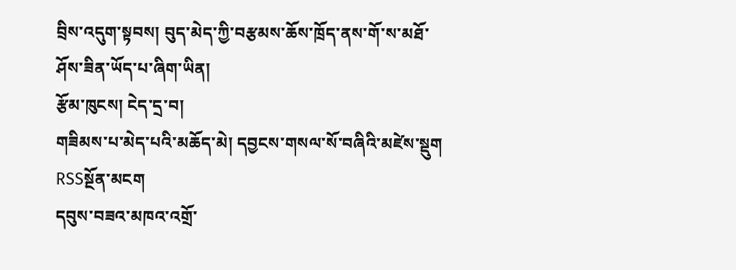བྲིས་འདུག་སྟབས། བུད་མེད་ཀྱི་བརྩམས་ཆོས་ཁྲོད་ནས་གོ་ས་མཐོ་ཤོས་ཟིན་ཡོད་པ་ཞིག་ཡིན།
རྩོམ་ཁུངས། ངེད་དྲ་བ།
གཟིམས་པ་མེད་པའི་མཆོད་མེ། དབྱངས་གསལ་སོ་བཞིའི་མཛེས་སྡུག  RSSསྔོན་མངག
དབུས་བཟའ་མཁའ་འགྲོ་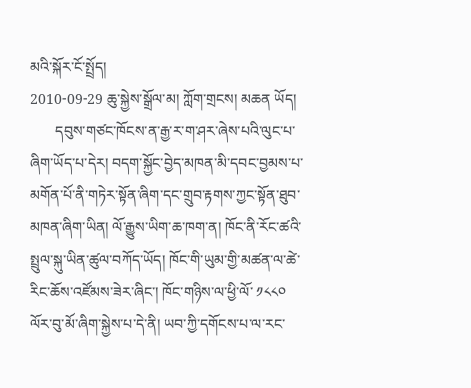མའི་སྐོར་ངོ་སྤྲོད།
2010-09-29 ཆུ་སྐྱེས་སྒྲོལ་མ། ཀློག་གྲངས། མཆན ཡོད།
       དབུས་གཙང་ཁོངས་ན་རྒྱ་ར་ག་ཤར་ཞེས་པའི་ལུང་པ་ཞིག་ཡོད་པ་དེར། བདག་སྐྱོང་བྱེད་མཁན་མི་དབང་བྱམས་པ་མགོན་པོ་ནི་གཏེར་སྟོན་ཞིག་དང་གྲུབ་རྟགས་ཀྱང་སྟོན་ཐུབ་མཁན་ཞིག་ཡིན། ལོ་རྒྱུས་ཡིག་ཆ་ཁག་ན། ཁོང་ནི་རོང་ཚའི་སྤྲུལ་སྐུ་ཡིན་ཚུལ་བཀོད་ཡོད། ཁོང་གི་ཡུམ་གྱི་མཚན་ལ་ཚེ་རིང་ཆོས་འཛོམས་ཟེར་ཞིང་། ཁོང་གཉིས་ལ་ཕྱི་ལོ་ ༡༨༨༠ ལོར་བུ་མོ་ཞིག་སྐྱེས་པ་དེ་ནི། ཡབ་ཀྱི་དགོངས་པ་ལ་རང་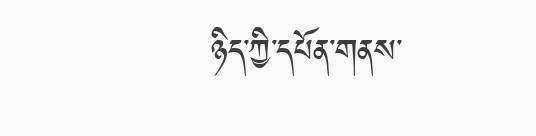ཉིད་ཀྱི་དཔོན་གནས་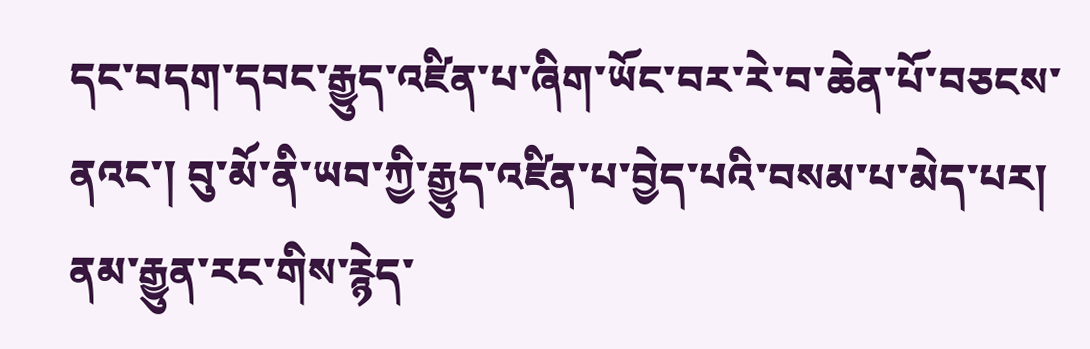དང་བདག་དབང་རྒྱུད་འཛིན་པ་ཞིག་ཡོང་བར་རེ་བ་ཆེན་པོ་བཅངས་ནའང་། བུ་མོ་ནི་ཡབ་ཀྱི་རྒྱུད་འཛིན་པ་བྱེད་པའི་བསམ་པ་མེད་པར། ནམ་རྒྱུན་རང་གིས་རྙེད་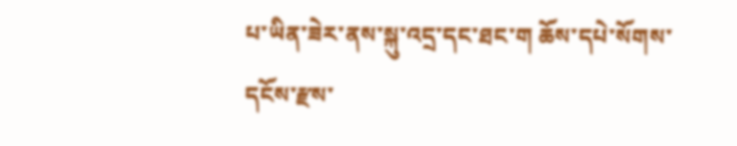པ་ཡིན་ཟེར་ནས་སྐུ་འདྲ་དང་ཐང་ག ཆོས་དཔེ་སོགས་དངོས་རྫས་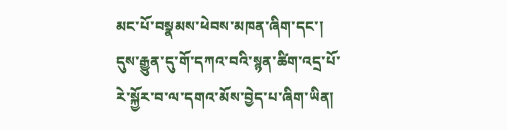མང་པོ་བསྣམས་ཕེབས་མཁན་ཞིག་དང་། དུས་རྒྱུན་དུ་གོ་དཀའ་བའི་སྙན་ཚིག་འདྲ་པོ་རེ་སྐྱོར་བ་ལ་དགའ་མོས་བྱེད་པ་ཞིག་ཡིན།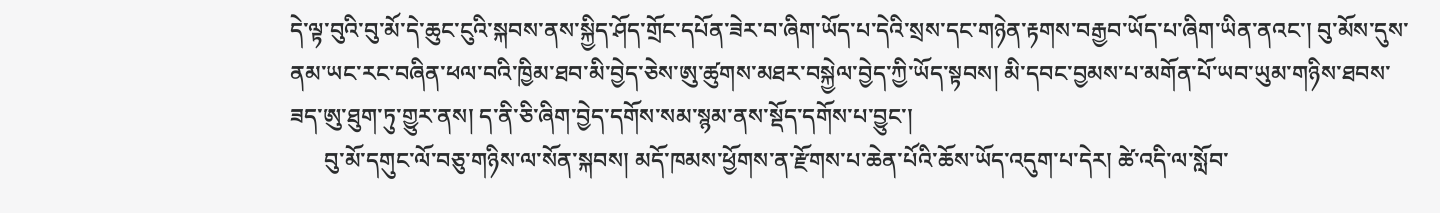དེ་ལྟ་བུའི་བུ་མོ་དེ་ཆུང་ངུའི་སྐབས་ནས་སྐྱིད་ཤོད་གྲོང་དཔོན་ཟེར་བ་ཞིག་ཡོད་པ་དེའི་སྲས་དང་གཉེན་རྟགས་བརྒྱབ་ཡོད་པ་ཞིག་ཡིན་ནའང་། བུ་མོས་དུས་ནམ་ཡང་རང་བཞིན་ཕལ་བའི་ཁྱིམ་ཐབ་མི་བྱེད་ཅེས་ཨུ་ཚུགས་མཐར་བསྐྱེལ་བྱེད་ཀྱི་ཡོད་སྟབས། མི་དབང་བྱམས་པ་མགོན་པོ་ཡབ་ཡུམ་གཉིས་ཐབས་ཟད་ཨུ་ཐུག་ཏུ་གྱུར་ནས། ད་ནི་ཅི་ཞིག་བྱེད་དགོས་སམ་སྙམ་ནས་སྡོད་དགོས་པ་བྱུང་།
      བུ་མོ་དགུང་ལོ་བཅུ་གཉིས་ལ་སོན་སྐབས། མདོ་ཁམས་ཕྱོགས་ན་རྫོགས་པ་ཆེན་པོའི་ཆོས་ཡོད་འདུག་པ་དེར། ཚེ་འདི་ལ་སློབ་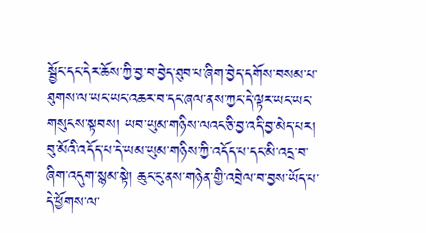སྦྱོང་དང་དེར་ཆོས་ཀྱི་བྱ་བ་བྱེད་ཐུབ་པ་ཞིག་བྱེད་དགོས་བསམ་པ་ཐུགས་ལ་ཡང་ཡང་འཆར་བ་དང་ཞལ་ནས་ཀྱང་དེ་ལྟར་ཡང་ཡང་གསུངས་སྟབས། ཡབ་ཡུམ་གཉིས་ལའང་ཅི་བྱ་འདི་བྱ་མེད་པར། བུ་མོའི་འདོད་པ་དེ་ཡམ་ཡུམ་གཉིས་ཀྱི་འདོད་པ་དང་མི་འདྲ་བ་ཞིག་འདུག་སྙམ་སྟེ། ཆུང་ངུ་ནས་གཉེན་གྱི་འབྲེལ་བ་བྱས་ཡོད་པ་དེ་ཕྱོགས་ལ་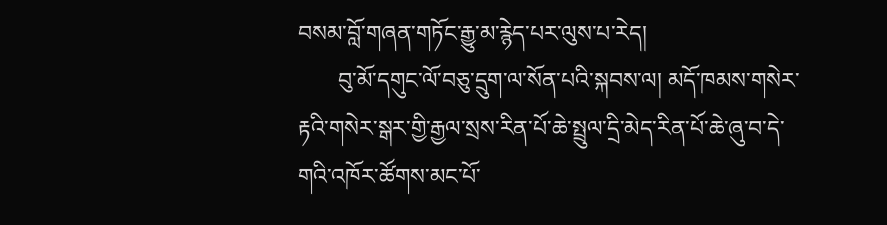བསམ་བློ་གཞན་གཏོང་རྒྱུ་མ་རྙེད་པར་ལུས་པ་རེད།
       བུ་མོ་དགུང་ལོ་བཅུ་དྲུག་ལ་སོན་པའི་སྐབས་ལ། མདོ་ཁམས་གསེར་རྟའི་གསེར་སྒར་གྱི་རྒྱལ་སྲས་རིན་པོ་ཆེ་སྤྲུལ་དྲི་མེད་རིན་པོ་ཆེ་ཞུ་བ་དེ་གའི་འཁོར་ཚོགས་མང་པོ་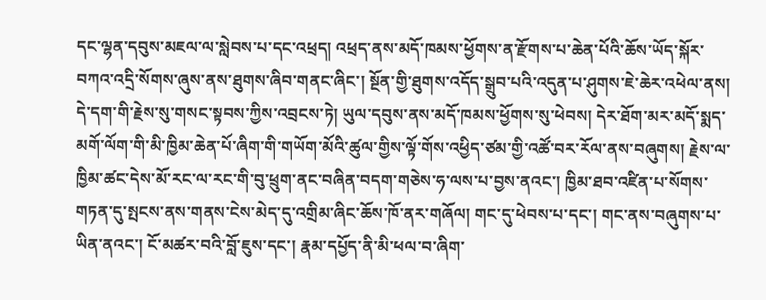དང་ལྷན་དབུས་མཇལ་ལ་སླེབས་པ་དང་འཕྲད། འཕྲད་ནས་མདོ་ཁམས་ཕྱོགས་ན་རྫོགས་པ་ཆེན་པོའི་ཆོས་ཡོད་སྐོར་བཀའ་འདྲི་སོགས་ཞུས་ནས་ཐུགས་ཞིབ་གནང་ཞིང་། སྔོན་གྱི་ཐུགས་འདོད་སྒྲུབ་པའི་འདུན་པ་ཤུགས་ཇེ་ཆེར་འཕེལ་ནས། དེ་དག་གི་རྗེས་སུ་གསང་སྟབས་ཀྱིས་འབྲངས་ཏེ། ཡུལ་དབུས་ནས་མདོ་ཁམས་ཕྱོགས་སུ་ཕེབས། དེར་ཐོག་མར་མདོ་སྨད་མགོ་ལོག་གི་མི་ཁྱིམ་ཆེན་པོ་ཞིག་གི་གཡོག་མོའི་ཚུལ་གྱིས་ལྟོ་གོས་འཕྱིད་ཙམ་གྱི་འཚོ་བར་རོལ་ནས་བཞུགས། རྗེས་ལ་ཁྱིམ་ཚང་དེས་མོ་རང་ལ་རང་གི་བུ་ཕྲུག་ནང་བཞིན་བདག་གཅེས་ཧ་ལས་པ་བྱས་ནའང་། ཁྱིམ་ཐབ་འཛིན་པ་སོགས་གཏན་དུ་སྤངས་ནས་གནས་ངེས་མེད་དུ་འགྲིམ་ཞིང་ཆོས་ཁོ་ནར་གཞོལ། གང་དུ་ཕེབས་པ་དང་། གང་ནས་བཞུགས་པ་ཡིན་ནའང་། ངོ་མཚར་བའི་བློ་ཇུས་དང་། རྣམ་དཔྱོད་ནི་མི་ཕལ་བ་ཞིག་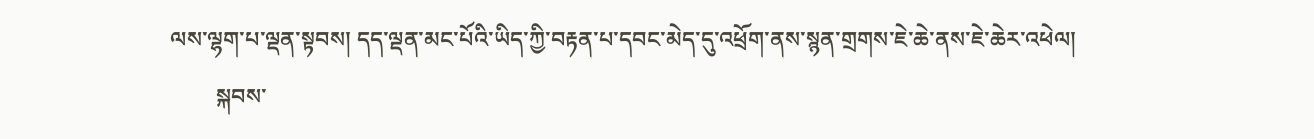ལས་ལྷག་པ་ལྡན་སྟབས། དད་ལྡན་མང་པོའི་ཡིད་ཀྱི་བརྟན་པ་དབང་མེད་དུ་འཕྲོག་ནས་སྙན་གྲགས་ཇེ་ཆེ་ནས་ཇེ་ཆེར་འཕེལ།
        སྐབས་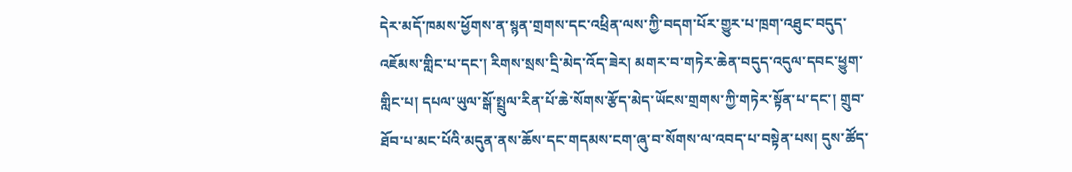དེར་མདོ་ཁམས་ཕྱོགས་ན་སྙན་གྲགས་དང་འཕྲིན་ལས་ཀྱི་བདག་པོར་གྱུར་པ་ཁྲག་འཐུང་བདུད་འཇོམས་གླིང་པ་དང་། རིགས་སྲས་དྲི་མེད་འོད་ཟེར། མགར་བ་གཏེར་ཆེན་བདུད་འདུལ་དབང་ཕྱུག་གླིང་པ། དཔལ་ཡུལ་སྒོ་སྤྲུལ་རིན་པོ་ཆེ་སོགས་རྩོད་མེད་ཡོངས་གྲགས་ཀྱི་གཏེར་སྟོན་པ་དང་། གྲུབ་ཐོབ་པ་མང་པོའི་མདུན་ནས་ཆོས་དང་གདམས་ངག་ཞུ་བ་སོགས་ལ་འབད་པ་བསྟེན་པས། དུས་ཚོད་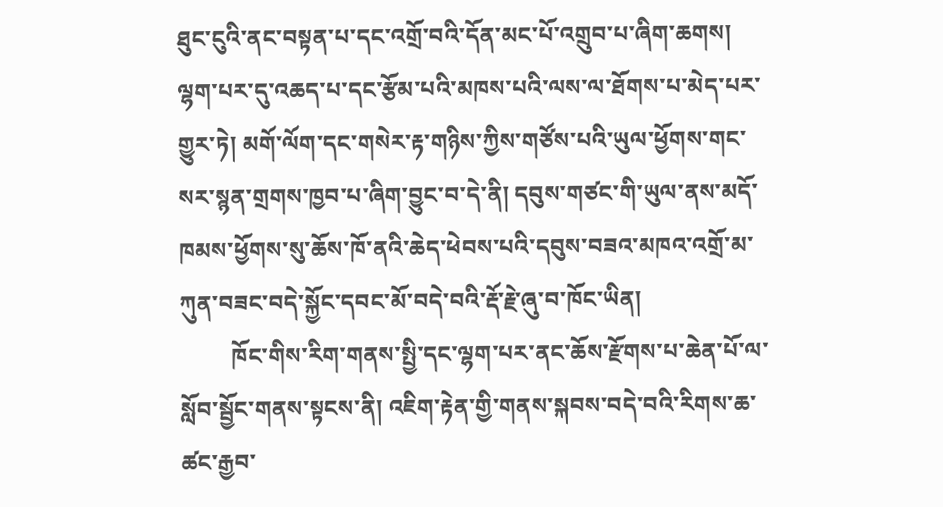ཐུང་ངུའི་ནང་བསྟན་པ་དང་འགྲོ་བའི་དོན་མང་པོ་འགྲུབ་པ་ཞིག་ཆགས། ལྷག་པར་དུ་འཆད་པ་དང་རྩོམ་པའི་མཁས་པའི་ལས་ལ་ཐོགས་པ་མེད་པར་གྱུར་ཏེ། མགོ་ལོག་དང་གསེར་རྟ་གཉིས་ཀྱིས་གཙོས་པའི་ཡུལ་ཕྱོགས་གང་སར་སྙན་གྲགས་ཁྱབ་པ་ཞིག་བྱུང་བ་དེ་ནི། དབུས་གཙང་གི་ཡུལ་ནས་མདོ་ཁམས་ཕྱོགས་སུ་ཆོས་ཁོ་ནའི་ཆེད་ཕེབས་པའི་དབུས་བཟའ་མཁའ་འགྲོ་མ་ཀུན་བཟང་བདེ་སྐྱོང་དབང་མོ་བདེ་བའི་རྡོ་རྗེ་ཞུ་བ་ཁོང་ཡིན།
         ཁོང་གིས་རིག་གནས་སྤྱི་དང་ལྷག་པར་ནང་ཆོས་རྫོགས་པ་ཆེན་པོ་ལ་སློབ་སྦྱོང་གནས་སྟངས་ནི། འཇིག་རྟེན་གྱི་གནས་སྐབས་བདེ་བའི་རིགས་ཆ་ཚང་རྒྱབ་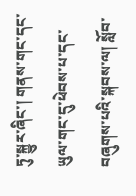ཏུ་སྐྱུར་ཞིང་། གནས་གང་དང་ཡུལ་གང་དུ་ཕེབས་པ་དང་བཞུགས་པའི་སྐབས་ལ། སློབ་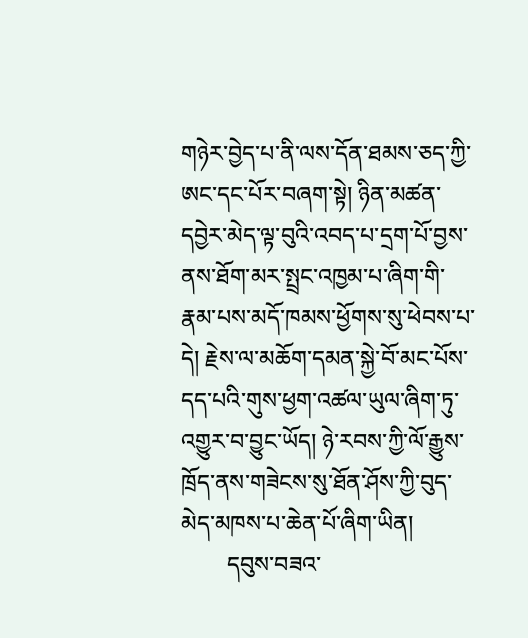གཉེར་བྱེད་པ་ནི་ལས་དོན་ཐམས་ཅད་ཀྱི་ཨང་དང་པོར་བཞག་སྟེ། ཉིན་མཚན་དབྱེར་མེད་ལྟ་བུའི་འབད་པ་དྲག་པོ་བྱས་ནས་ཐོག་མར་སྤྲང་འཁྱམ་པ་ཞིག་གི་རྣམ་པས་མདོ་ཁམས་ཕྱོགས་སུ་ཕེབས་པ་དེ། རྗེས་ལ་མཆོག་དམན་སྐྱེ་བོ་མང་པོས་དད་པའི་གུས་ཕྱག་འཚལ་ཡུལ་ཞིག་ཏུ་འགྱུར་བ་བྱུང་ཡོད། ཉེ་རབས་ཀྱི་ལོ་རྒྱུས་ཁྲོད་ནས་གཟེངས་སུ་ཐོན་ཤོས་ཀྱི་བུད་མེད་མཁས་པ་ཆེན་པོ་ཞིག་ཡིན།
        དབུས་བཟའ་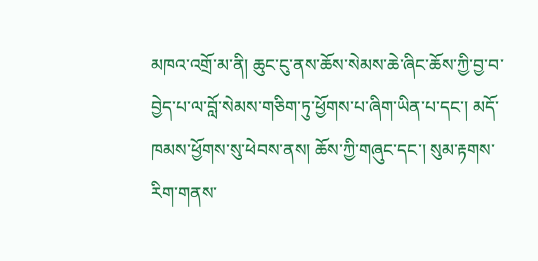མཁའ་འགྲོ་མ་ནི། ཆུང་ངུ་ནས་ཆོས་སེམས་ཆེ་ཞིང་ཆོས་ཀྱི་བྱ་བ་བྱེད་པ་ལ་བློ་སེམས་གཅིག་ཏུ་ཕྱོགས་པ་ཞིག་ཡིན་པ་དང་། མདོ་ཁམས་ཕྱོགས་སུ་ཕེབས་ནས། ཆོས་ཀྱི་གཞུང་དང་། སུམ་རྟགས་རིག་གནས་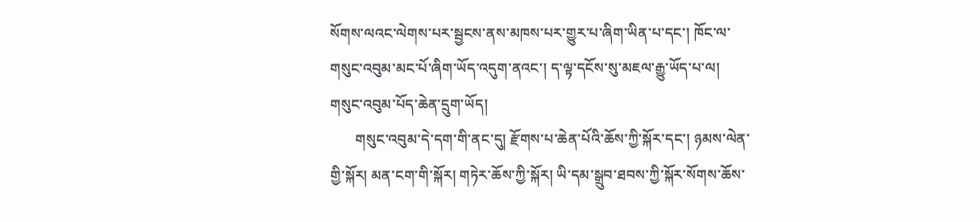སོགས་ལའང་ལེགས་པར་སྦྱངས་ནས་མཁས་པར་གྱུར་པ་ཞིག་ཡིན་པ་དང་། ཁོང་ལ་གསུང་འབུམ་མང་པོ་ཞིག་ཡོད་འདུག་ནའང་། ད་ལྟ་དངོས་སུ་མཇལ་རྒྱུ་ཡོད་པ་ལ། གསུང་འབུམ་པོད་ཆེན་དྲུག་ཡོད།
       གསུང་འབུམ་དེ་དག་གི་ནང་དུ། རྫོགས་པ་ཆེན་པོའི་ཆོས་ཀྱི་སྐོར་དང་། ཉམས་ལེན་གྱི་སྐོར། མན་ངག་གི་སྐོར། གཏེར་ཆོས་ཀྱི་སྐོར། ཡི་དམ་སྒྲུབ་ཐབས་ཀྱི་སྐོར་སོགས་ཆོས་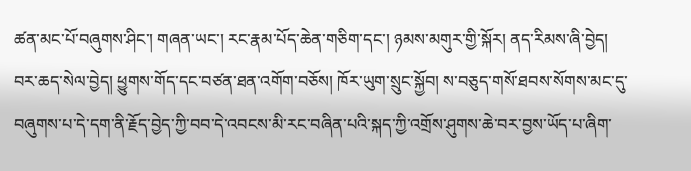ཚན་མང་པོ་བཞུགས་ཤིང་། གཞན་ཡང་། རང་རྣམ་པོད་ཆེན་གཅིག་དང་། ཉམས་མགུར་གྱི་སྐོར། ནད་རིམས་ཞི་བྱེད། བར་ཆད་སེལ་བྱེད། ཕྱུགས་གོད་དང་བཙན་ཐན་འགོག་བཅོས། ཁོར་ཡུག་སྲུང་སྐྱོབ། ས་བཅུད་གསོ་ཐབས་སོགས་མང་དུ་བཞུགས་པ་དེ་དག་ནི་རྗོད་བྱེད་ཀྱི་བབ་དེ་འབངས་མི་རང་བཞིན་པའི་སྐད་ཀྱི་འགྲོས་ཤུགས་ཆེ་བར་བྱས་ཡོད་པ་ཞིག་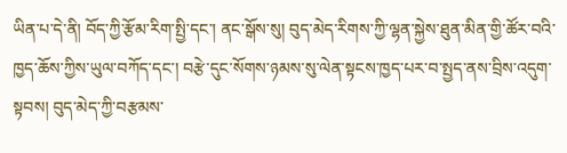ཡིན་པ་དེ་ནི། བོད་ཀྱི་རྩོམ་རིག་སྤྱི་དང་། ནང་སྒོས་སུ། བུད་མེད་རིགས་ཀྱི་ལྷན་སྐྱེས་ཐུན་མིན་གྱི་ཚོར་བའི་ཁྱད་ཆོས་ཀྱིས་ཡུལ་བཀོད་དང་། བརྩེ་དུང་སོགས་ཉམས་སུ་ལེན་སྟངས་ཁྱད་པར་བ་སྤྱད་ནས་བྲིས་འདུག་སྟབས། བུད་མེད་ཀྱི་བརྩམས་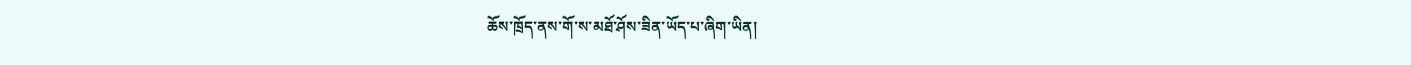ཆོས་ཁྲོད་ནས་གོ་ས་མཐོ་ཤོས་ཟིན་ཡོད་པ་ཞིག་ཡིན།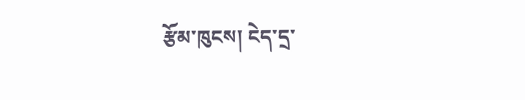རྩོམ་ཁུངས། ངེད་དྲ་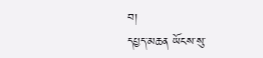བ།
དཔྱད་མཆན ཡོངས་སུ་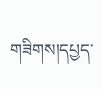གཟིགས།དཔྱད་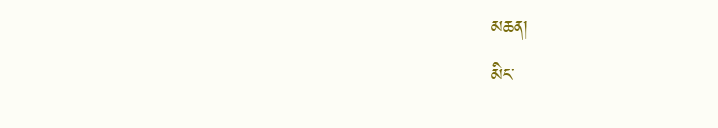མཆན།
མིང་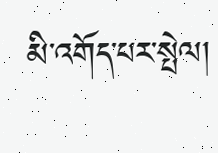མི་འགོད་པར་སྤེལ།